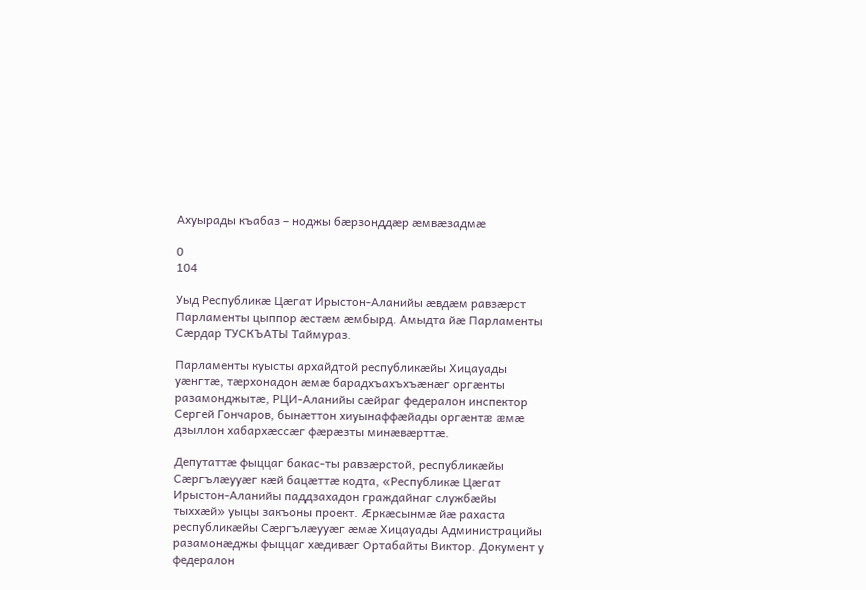Ахуырады къабаз – ноджы бæрзонддæр æмвæзадмæ

0
104

Уыд Республикæ Цæгат Ирыстон-Аланийы æвдæм равзæрст Парламенты цыппор æстæм æмбырд. Амыдта йæ Парламенты Сæрдар ТУСКЪАТЫ Таймураз.

Парламенты куысты архайдтой республикæйы Хицауады уæнгтæ, тæрхонадон æмæ барадхъахъхъæнæг оргæнты разамонджытæ, РЦИ-Аланийы сæйраг федералон инспектор Сергей Гончаров, бынæттон хиуынаффæйады оргæнтæ æмæ дзыллон хабархæссæг фæрæзты минæвæрттæ.

Депутаттæ фыццаг бакас-ты равзæрстой, республикæйы Сæргълæууæг кæй бацæттæ кодта, «Республикæ Цæгат Ирыстон-Аланийы паддзахадон граждайнаг службæйы тыххæй» уыцы закъоны проект. Æркæсынмæ йæ рахаста республикæйы Сæргълæууæг æмæ Хицауады Администрацийы разамонæджы фыццаг хæдивæг Ортабайты Виктор. Документ у федералон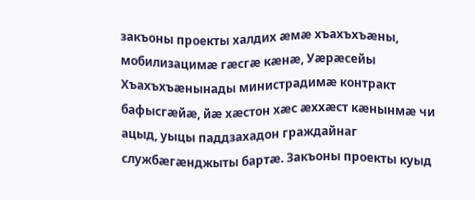закъоны проекты халдих æмæ хъахъхъæны, мобилизацимæ гæсгæ кæнæ, Уæрæсейы Хъахъхъæнынады министрадимæ контракт бафысгæйæ, йæ хæстон хæс æххæст кæнынмæ чи ацыд, уыцы паддзахадон граждайнаг службæгæнджыты бартæ. Закъоны проекты куыд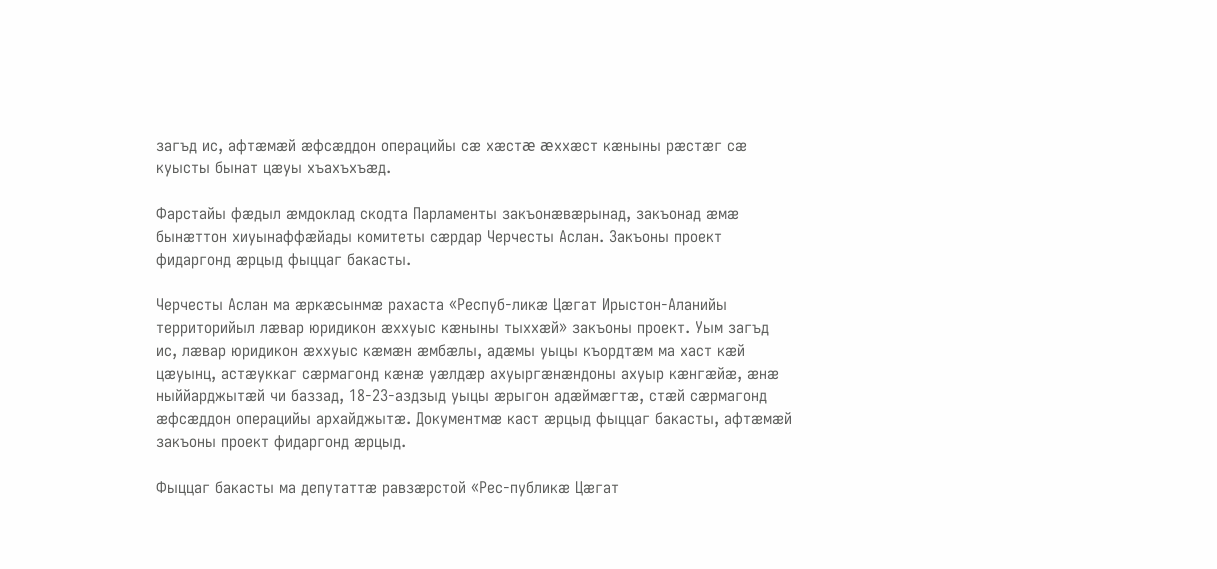загъд ис, афтæмæй æфсæддон операцийы сæ хæстæ æххæст кæныны рæстæг сæ куысты бынат цæуы хъахъхъæд.

Фарстайы фæдыл æмдоклад скодта Парламенты закъонæвæрынад, закъонад æмæ бынæттон хиуынаффæйады комитеты сæрдар Черчесты Аслан. Закъоны проект фидаргонд æрцыд фыццаг бакасты.

Черчесты Аслан ма æркæсынмæ рахаста «Респуб-ликæ Цæгат Ирыстон-Аланийы территорийыл лæвар юридикон æххуыс кæныны тыххæй» закъоны проект. Уым загъд ис, лæвар юридикон æххуыс кæмæн æмбæлы, адæмы уыцы къордтæм ма хаст кæй цæуынц, астæуккаг сæрмагонд кæнæ уæлдæр ахуыргæнæндоны ахуыр кæнгæйæ, æнæ ныййарджытæй чи баззад, 18-23-аздзыд уыцы æрыгон адæймæгтæ, стæй сæрмагонд æфсæддон операцийы архайджытæ. Документмæ каст æрцыд фыццаг бакасты, афтæмæй закъоны проект фидаргонд æрцыд.

Фыццаг бакасты ма депутаттæ равзæрстой «Рес-публикæ Цæгат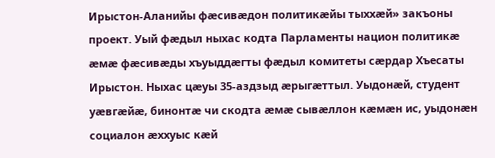Ирыстон-Аланийы фæсивæдон политикæйы тыххæй» закъоны проект. Уый фæдыл ныхас кодта Парламенты национ политикæ æмæ фæсивæды хъуыддæгты фæдыл комитеты сæрдар Хъесаты Ирыстон. Ныхас цæуы 35-аздзыд æрыгæттыл. Уыдонæй, студент уæвгæйæ, бинонтæ чи скодта æмæ сывæллон кæмæн ис, уыдонæн социалон æххуыс кæй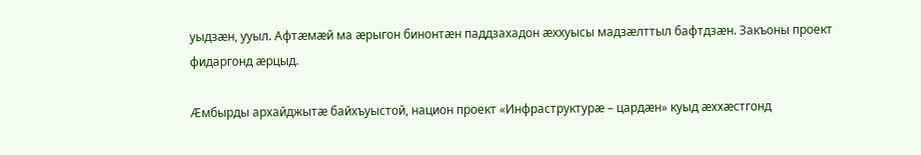уыдзæн, ууыл. Афтæмæй ма æрыгон бинонтæн паддзахадон æххуысы мадзæлттыл бафтдзæн. Закъоны проект фидаргонд æрцыд.

Æмбырды архайджытæ байхъуыстой, национ проект «Инфраструктурæ – цардæн» куыд æххæстгонд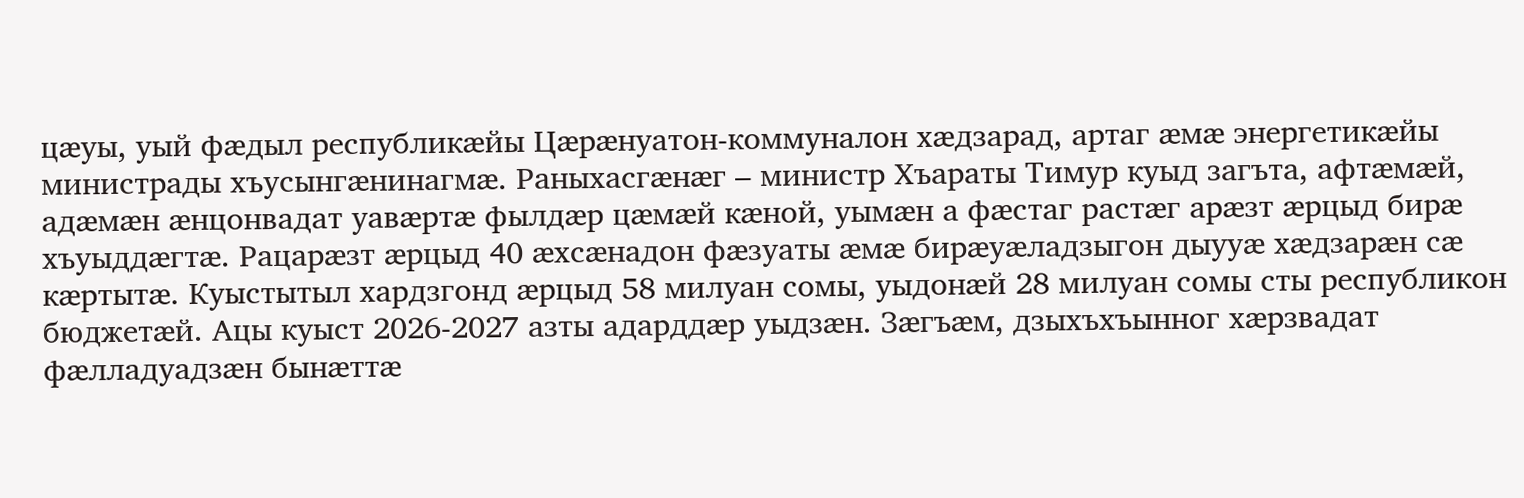цæуы, уый фæдыл республикæйы Цæрæнуатон-коммуналон хæдзарад, артаг æмæ энергетикæйы министрады хъусынгæнинагмæ. Раныхасгæнæг – министр Хъараты Тимур куыд загъта, афтæмæй, адæмæн æнцонвадат уавæртæ фылдæр цæмæй кæной, уымæн а фæстаг растæг арæзт æрцыд бирæ хъуыддæгтæ. Рацарæзт æрцыд 40 æхсæнадон фæзуаты æмæ бирæуæладзыгон дыууæ хæдзарæн сæ кæртытæ. Куыстытыл хардзгонд æрцыд 58 милуан сомы, уыдонæй 28 милуан сомы сты республикон бюджетæй. Ацы куыст 2026-2027 азты адарддæр уыдзæн. Зæгъæм, дзыхъхъынног хæрзвадат фæлладуадзæн бынæттæ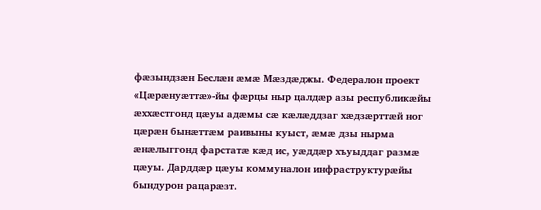фæзындзæн Беслæн æмæ Мæздæджы. Федералон проект «Цæрæнуæттæ»-йы фæрцы ныр цалдæр азы республикæйы æххæстгонд цæуы адæмы сæ кæлæддзаг хæдзæрттæй ног цæрæн бынæттæм раивыны куыст, æмæ дзы нырма æнæлыггонд фарстатæ кæд ис, уæддæр хъуыддаг размæ цæуы. Дарддæр цæуы коммуналон инфраструктурæйы бындурон рацарæзт.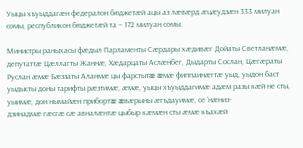Уыцы хъуыддагæн федералон бюджетæй ацы аз лæвæрд æцæудзæн 333 милуан сомы, республикон бюджетæй та – 172 милуан сомы.

Министры раныхасы фæдыл Парламенты Сæрдары хæдивæг Дойаты Светланæмæ, депутаттæ Цæллагты Жаннæ, Хæдарцаты Аслæнбег, Дыдарты Сослан, Цæгæраты Руслан æмæ Бæззаты Аланмæ цы фарстытæ æмæ фиппаинæгтæ уыд, уыдон баст уыдысты доны тарифты рæзтимæ, æмæ, уыцы хъуыддагимæ адæм разы кæй не сты, уыимæ, дон нымайæн прибортæ æвæрыны æгъдауимæ, се ‘нæниз-
дзинадмæ гæсгæ сæ авналæнтæ цыбыр кæмæн сты æмæ къахæй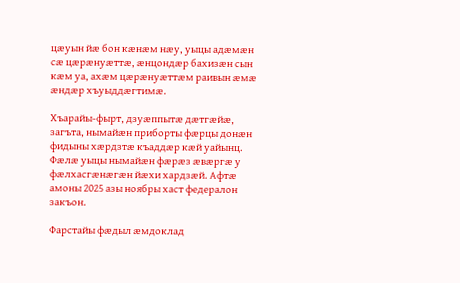цæуын йæ бон кæнæм нæу, уыцы адæмæн сæ цæрæнуæттæ, æнцондæр бахизæн сын кæм уа, ахæм цæрæнуæттæм раивын æмæ æндæр хъуыддæгтимæ.

Хъарайы-фырт, дзуæппытæ дæтгæйæ, загъта, нымайæн приборты фæрцы донæн фидыны хæрдзтæ къаддæр кæй уайынц. Фæлæ уыцы нымайæн фæрæз æвæргæ у фæлхасгæнæгæн йæхи хардзæй. Афтæ амоны 2025 азы ноябры хаст федералон закъон.

Фарстайы фæдыл æмдоклад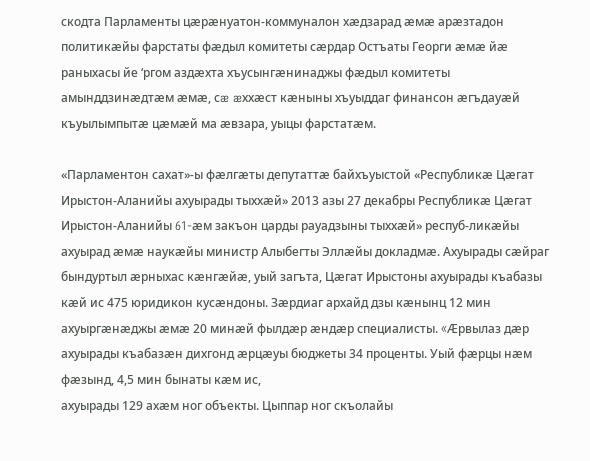скодта Парламенты цæрæнуатон-коммуналон хæдзарад æмæ арæзтадон политикæйы фарстаты фæдыл комитеты сæрдар Остъаты Георги æмæ йæ раныхасы йе ‘ргом аздæхта хъусынгæнинаджы фæдыл комитеты амынддзинæдтæм æмæ, сæ æххæст кæныны хъуыддаг финансон æгъдауæй къуылымпытæ цæмæй ма æвзара, уыцы фарстатæм.

«Парламентон сахат»-ы фæлгæты депутаттæ байхъуыстой «Республикæ Цæгат Ирыстон-Аланийы ахуырады тыххæй» 2013 азы 27 декабры Республикæ Цæгат Ирыстон-Аланийы 61-æм закъон царды рауадзыны тыххæй» респуб-ликæйы ахуырад æмæ наукæйы министр Алыбегты Эллæйы докладмæ. Ахуырады сæйраг бындуртыл æрныхас кæнгæйæ, уый загъта, Цæгат Ирыстоны ахуырады къабазы кæй ис 475 юридикон кусæндоны. Зæрдиаг архайд дзы кæнынц 12 мин ахуыргæнæджы æмæ 20 минæй фылдæр æндæр специалисты. «Æрвылаз дæр ахуырады къабазæн дихгонд æрцæуы бюджеты 34 проценты. Уый фæрцы нæм фæзынд, 4,5 мин бынаты кæм ис,
ахуырады 129 ахæм ног объекты. Цыппар ног скъолайы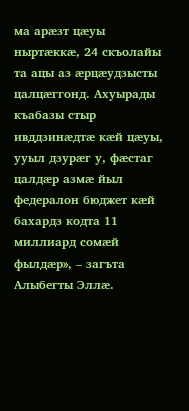ма арæзт цæуы ныртæккæ, 24 скъолайы та ацы аз æрцæудзысты цалцæггонд. Ахуырады къабазы стыр ивддзинæдтæ кæй цæуы, ууыл дзурæг у, фæстаг цалдæр азмæ йыл федералон бюджет кæй бахардз кодта 11 миллиард сомæй фылдæр», – загъта Алыбегты Эллæ.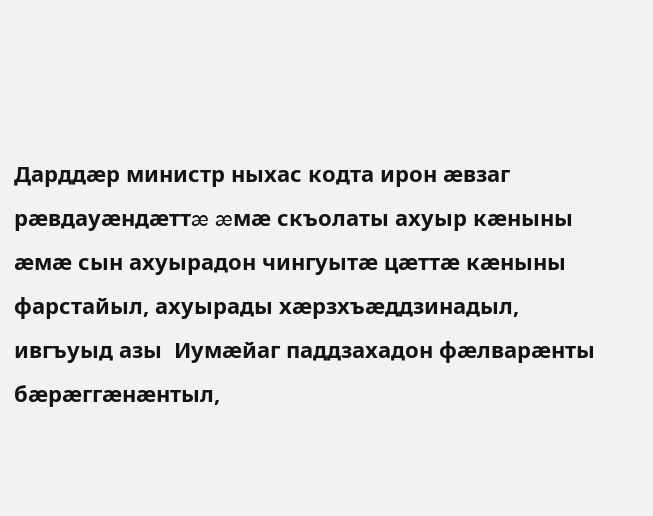Дарддæр министр ныхас кодта ирон æвзаг рæвдауæндæттæ æмæ скъолаты ахуыр кæныны æмæ сын ахуырадон чингуытæ цæттæ кæныны фарстайыл, ахуырады хæрзхъæддзинадыл, ивгъуыд азы  Иумæйаг паддзахадон фæлварæнты бæрæггæнæнтыл,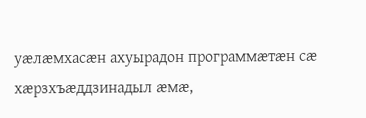уæлæмхасæн ахуырадон программæтæн сæ хæрзхъæддзинадыл æмæ,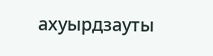ахуырдзауты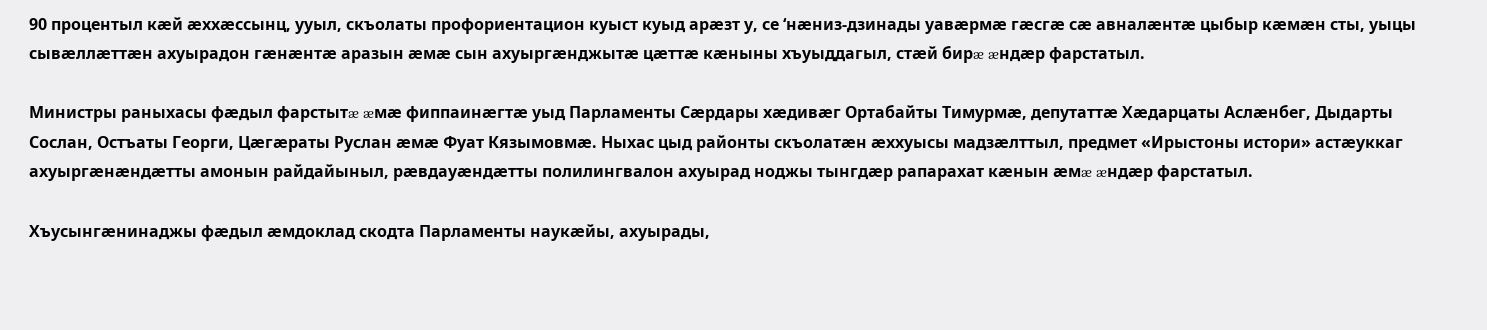90 процентыл кæй æххæссынц, ууыл, скъолаты профориентацион куыст куыд арæзт у, се ‘нæниз-дзинады уавæрмæ гæсгæ сæ авналæнтæ цыбыр кæмæн сты, уыцы сывæллæттæн ахуырадон гæнæнтæ аразын æмæ сын ахуыргæнджытæ цæттæ кæныны хъуыддагыл, стæй бирæ æндæр фарстатыл.

Министры раныхасы фæдыл фарстытæ æмæ фиппаинæгтæ уыд Парламенты Сæрдары хæдивæг Ортабайты Тимурмæ, депутаттæ Хæдарцаты Аслæнбег, Дыдарты Сослан, Остъаты Георги, Цæгæраты Руслан æмæ Фуат Кязымовмæ. Ныхас цыд районты скъолатæн æххуысы мадзæлттыл, предмет «Ирыстоны истори» астæуккаг ахуыргæнæндæтты амонын райдайыныл, рæвдауæндæтты полилингвалон ахуырад ноджы тынгдæр рапарахат кæнын æмæ æндæр фарстатыл.

Хъусынгæнинаджы фæдыл æмдоклад скодта Парламенты наукæйы, ахуырады,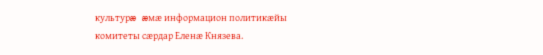культурæ æмæ информацион политикæйы комитеты сæрдар Еленæ Князева.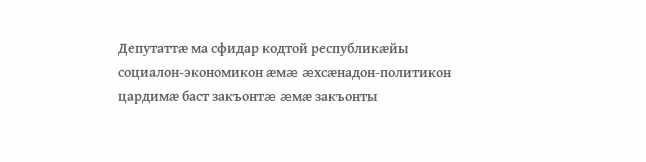Депутаттæ ма сфидар кодтой республикæйы социалон-экономикон æмæ æхсæнадон-политикон цардимæ баст закъонтæ æмæ закъонты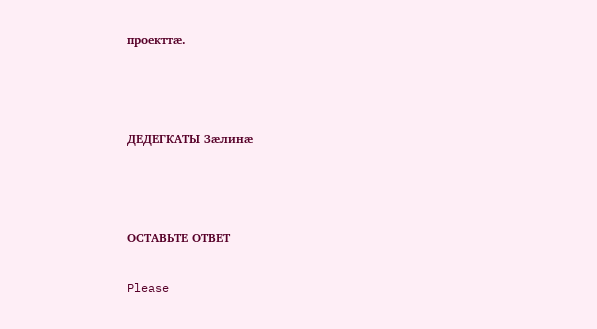проекттæ.



ДЕДЕГКАТЫ Зæлинæ



ОСТАВЬТЕ ОТВЕТ

Please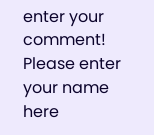enter your comment!
Please enter your name here